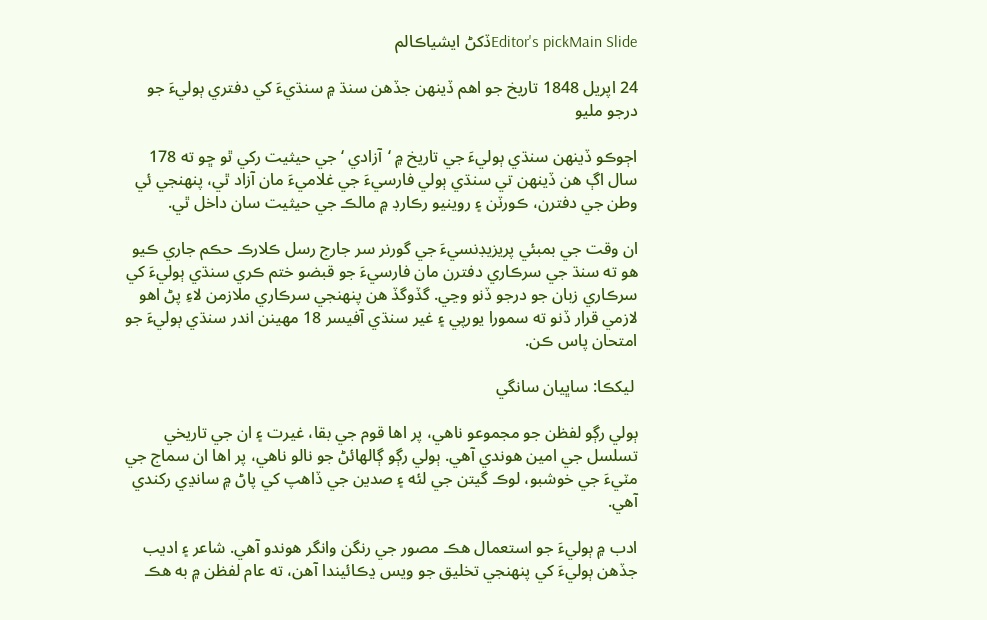Editor's pickMain Slideڏکڻ ايشياڪالم

24 اپريل 1848 تاريخ جو اھم ڏينھن جڏھن سنڌ ۾ سنڌيءَ کي دفتري ٻوليءَ جو درجو مليو

اڄوڪو ڏينهن سنڌي ٻوليءَ جي تاريخ ۾ ‘آزادي ‘ جي حيثيت رکي ٿو ڇو ته 178 سال اڳ ھن ڏينهن تي سنڌي ٻولي فارسيءَ جي غلاميءَ مان آزاد ٿي، پنهنجي ئي وطن جي دفترن، ڪورٽن ۽ روينيو رڪارڊ ۾ مالڪ جي حيثيت سان داخل ٿي.

ان وقت جي بمبئي پريزيڊنسيءَ جي گورنر سر جارج رسل ڪلارڪ حڪم جاري ڪيو ھو ته سنڌ جي سرڪاري دفترن مان فارسيءَ جو قبضو ختم ڪري سنڌي ٻوليءَ کي سرڪاري زبان جو درجو ڏنو وڃي. گڏوگڏ هن پنهنجي سرڪاري ملازمن لاءِ پڻ اهو لازمي قرار ڏنو ته سمورا يورپي ۽ غير سنڌي آفيسر 18 مهينن اندر سنڌي ٻوليءَ جو امتحان پاس ڪن.

 ليکڪا: ساڀيان سانگي

ٻولي رڳو لفظن جو مجموعو ناهي، پر اها قوم جي بقا، غيرت ۽ ان جي تاريخي تسلسل جي امين هوندي آهي. ٻولي رڳو ڳالهائڻ جو نالو ناهي، پر اها ان سماج جي مٽيءَ جي خوشبو، لوڪ گيتن جي لئه ۽ صدين جي ڏاهپ کي پاڻ ۾ سانڍي رکندي آهي.

ادب ۾ ٻوليءَ جو استعمال هڪ مصور جي رنگن وانگر هوندو آهي. شاعر ۽ اديب جڏهن ٻوليءَ کي پنهنجي تخليق جو ويس ڍڪائيندا آهن، ته عام لفظن ۾ به هڪ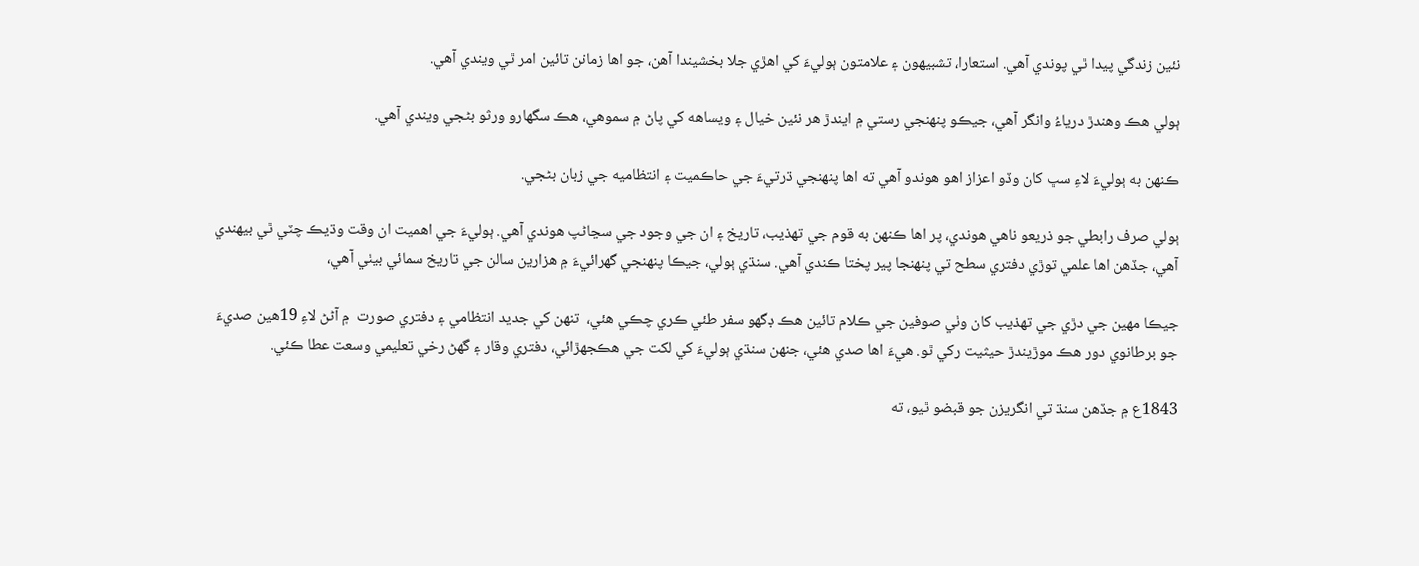نئين زندگي پيدا ٿي پوندي آهي. استعارا، تشبيهون ۽ علامتون ٻوليءَ کي اهڙي جلا بخشيندا آهن، جو اها زمانن تائين امر ٿي ويندي آهي.

ٻولي هڪ وهندڙ درياءُ وانگر آهي، جيڪو پنهنجي رستي ۾ ايندڙ هر نئين خيال ۽ ويساهه کي پاڻ ۾ سموهي، هڪ سگهارو ورثو بڻجي ويندي آهي.

ڪنهن به ٻوليءَ لاءِ سڀ کان وڏو اعزاز اهو هوندو آهي ته اها پنهنجي ڌرتيءَ جي حاڪميت ۽ انتظاميه جي زبان بڻجي.

ٻولي صرف رابطي جو ذريعو ناهي هوندي، پر اها ڪنهن به قوم جي تهذيب، تاريخ ۽ ان جي وجود جي سڃاڻپ هوندي آهي. ٻوليءَ جي اهميت ان وقت وڌيڪ چٽي ٿي بيهندي آهي، جڏهن اها علمي توڙي دفتري سطح تي پنهنجا پير پختا ڪندي آهي. سنڌي ٻولي، جيڪا پنهنجي گهرائيءَ ۾ هزارين سالن جي تاريخ سمائي بيٺي آهي،

جيڪا مهين جي دڙي جي تهذيب کان وٺي صوفين جي ڪلام تائين هڪ ڊگهو سفر طئي ڪري چڪي هئي،  تنهن کي جديد انتظامي ۽ دفتري صورت  ۾ آڻڻ لاءِ 19هين صديءَ جو برطانوي دور هڪ موڙيندڙ حيثيت رکي ٿو. ھيءَ اها صدي هئي، جنهن سنڌي ٻوليءَ کي لکت جي هڪجهڙائي، دفتري وقار ۽ گھڻ رخي تعليمي وسعت عطا ڪئي.

1843ع ۾ جڏهن سنڌ تي انگريزن جو قبضو ٿيو، ته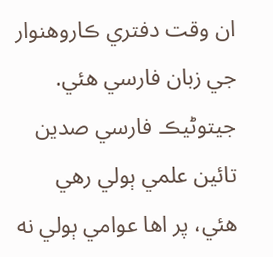ان وقت دفتري ڪاروهنوار جي زبان فارسي هئي. جيتوڻيڪ فارسي صدين تائين علمي ٻولي رهي هئي، پر اها عوامي ٻولي نه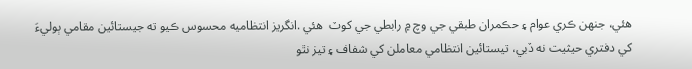هئي، جنهن ڪري عوام ۽ حڪمران طبقي جي وچ ۾ رابطي جي کوٽ  هئي .انگريز انتظاميه محسوس ڪيو ته جيستائين مقامي ٻوليءَ کي دفتري حيثيت نه ڏبي، تيستائين انتظامي معاملن کي شفاف ۽ تيز نٿو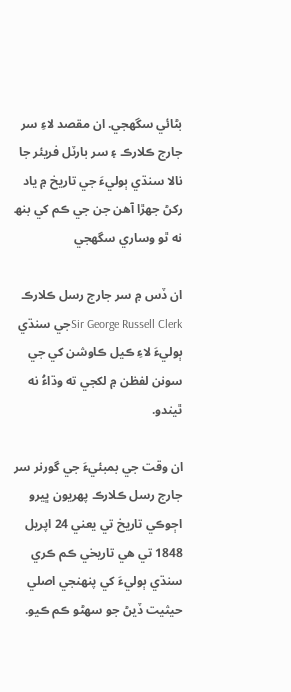بڻائي سگهجي. ان مقصد لاءِ سر جارج ڪلارڪ ۽ سر بارٽل فريئر جا نالا سنڌي ٻوليءَ جي تاريخ ۾ ياد رکڻ جھڙا آھن جن جي ڪم کي بنھ نه ٿو وساري سگهجي

ان ڏس ۾ سر جارج رسل ڪلارڪ Sir George Russell Clerkجي سنڌي ٻوليءَ لاءِ ڪيل ڪاوشن کي جي سونن لفظن ۾ لکجي ته وڌاءُ نه ٿيندو.

ان وقت جي بمبئيءَ جي گورنر سر جارج رسل ڪلارڪ پھريون ڀيرو اڄوڪي تاريخ تي يعني 24 اپريل 1848 تي ھي تاريخي ڪم ڪري سنڌي ٻوليءَ کي پنھنجي اصلي حيثيت ڏيڻ جو سھڻو ڪم ڪيو.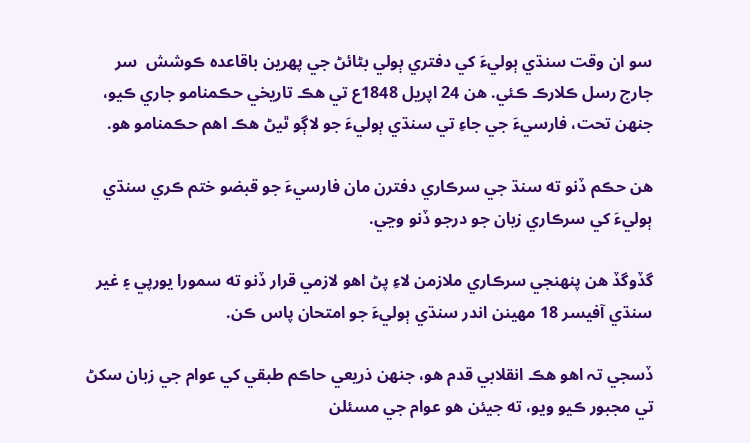سو ان وقت سنڌي ٻوليءَ کي دفتري ٻولي بڻائڻ جي پهرين باقاعده ڪوشش  سر جارج رسل ڪلارڪ ڪئي. هن 24 اپريل 1848ع تي هڪ تاريخي حڪمنامو جاري ڪيو، جنهن تحت، فارسيءَ جي جاءِ تي سنڌي ٻوليءَ جو لاڳو ٿيڻ ھڪ اھم حڪمنامو ھو.

هن حڪم ڏنو ته سنڌ جي سرڪاري دفترن مان فارسيءَ جو قبضو ختم ڪري سنڌي ٻوليءَ کي سرڪاري زبان جو درجو ڏنو وڃي.

گڏوگڏ هن پنهنجي سرڪاري ملازمن لاءِ پڻ اهو لازمي قرار ڏنو ته سمورا يورپي ۽ غير سنڌي آفيسر 18 مهينن اندر سنڌي ٻوليءَ جو امتحان پاس ڪن.

ڏسجي تہ اهو هڪ انقلابي قدم هو، جنهن ذريعي حاڪم طبقي کي عوام جي زبان سکڻ تي مجبور ڪيو ويو، ته جيئن هو عوام جي مسئلن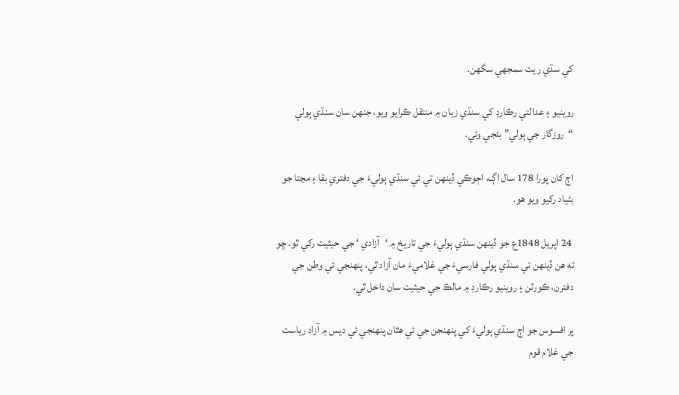کي سڌي ريت سمجهي سگهن.

روينيو ۽ عدالتي رڪارڊ کي سنڌي زبان ۾ منتقل ڪرايو ويو، جنهن سان سنڌي ٻولي “روزگار جي ٻولي” بڻجي وئي.

اڄ کان پورا 178 سال اڳ، اڄوڪي ڏينهن تي ئي سنڌي ٻوليءَ جي دفتري بقا ۽ مڃتا جو بڻياد رکيو ويو هو.

 24 اپريل 1848ع جو ڏينهن سنڌي ٻوليءَ جي تاريخ ۾ ‘آزادي ‘ جي حيثيت رکي ٿو. ڇو ته ھن ڏينهن تي سنڌي ٻولي فارسيءَ جي غلاميءَ مان آزاد ٿي، پنهنجي ئي وطن جي دفترن، ڪورٽن ۽ روينيو رڪارڊ ۾ مالڪ جي حيثيت سان داخل ٿي.

پر افسوس جو اڄ سنڌي ٻوليءَ کي پنھنجن جي ئي ھٿان پنھنجي ئي ديس ۾ آزاد رياست جي غلام قوم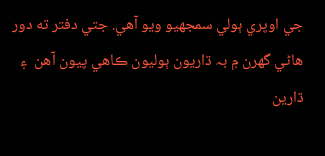جي اوپري ٻولي سمجھيو ويو آھي. جتي دفتر ته دور ھاڻي گھرن ۾ بہ ڌاريون ٻوليون ڪاھي پيون آهن  ۽ ڌارين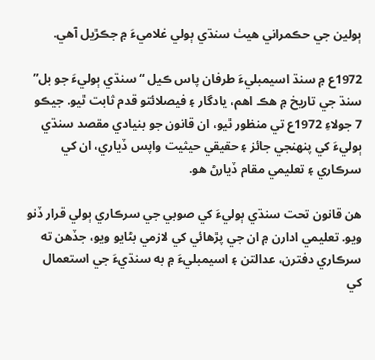ٻولين جي حڪمراني هيٺ سنڌي ٻولي غلاميءَ ۾ جڪڙيل آهي.

1972ع ۾ سنڌ اسيمبليءَ طرفان پاس ڪيل “سنڌي ٻوليءَ جو بل” سنڌ جي تاريخ ۾ هڪ اهم، يادگار ۽ فيصلائتو قدم ثابت ٿيو. جيڪو 7 جولاءِ 1972ع تي منظور ٿيو، ان قانون جو بنيادي مقصد سنڌي ٻوليءَ کي پنهنجي جائز ۽ حقيقي حيثيت واپس ڏياري، ان کي سرڪاري ۽ تعليمي مقام ڏيارڻ ھو.

هن قانون تحت سنڌي ٻوليءَ کي صوبي جي سرڪاري ٻولي قرار ڏنو ويو. تعليمي ادارن ۾ ان جي پڙهائي کي لازمي بڻايو ويو، جڏهن ته سرڪاري دفترن، عدالتن ۽ اسيمبليءَ ۾ به سنڌيءَ جي استعمال کي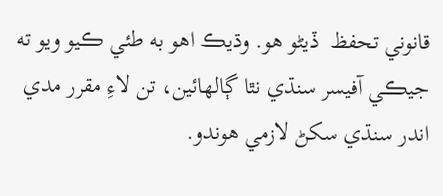قانوني تحفظ  ڏيڻو ھو. وڌيڪ اهو به طئي ڪيو ويو ته جيڪي آفيسر سنڌي نٿا ڳالهائين، تن لاءِ مقرر مدي اندر سنڌي سکڻ لازمي هوندو.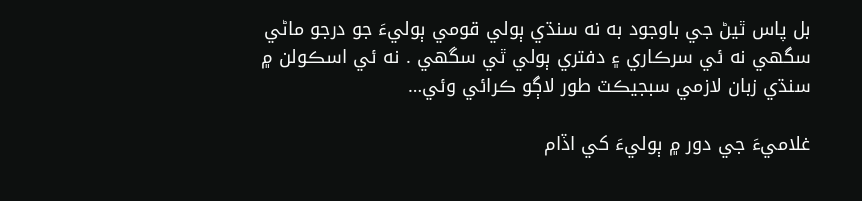بل پاس ٿيڻ جي باوجود به نه سنڌي ٻولي قومي ٻوليءَ جو درجو ماڻي سگهي نه ئي سرڪاري ۽ دفتري ٻولي ٿي سگهي . نه ئي اسڪولن ۾ سنڌي زبان لازمي سبجيڪٽ طور لاڳو ڪرائي وئي…

غلاميءَ جي دور ۾ ٻوليءَ کي اڏام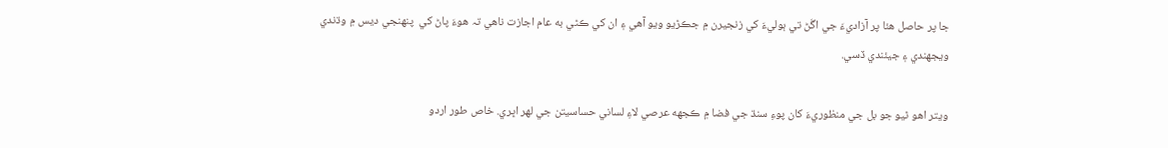جا پر حاصل ھئا پر آزاديءَ جي اڱڻ تي ٻوليءَ کي زنجيرن ۾ جڪڙيو ويو آهي ۽ ان کي ڪٿي به عام اجازت ناھي تہ ھوءَ پاڻ کي  پنھنجي ديس ۾ وڌندي ويجھندي ۽ جيئندي ڏسي.

ويتر اھو ٿيو جو بل جي منظوريءَ کان پوءِ سنڌ جي فضا ۾ ڪجهه عرصي لاءِ لساني حساسيتن جي لهر اڀري. خاص طور اردو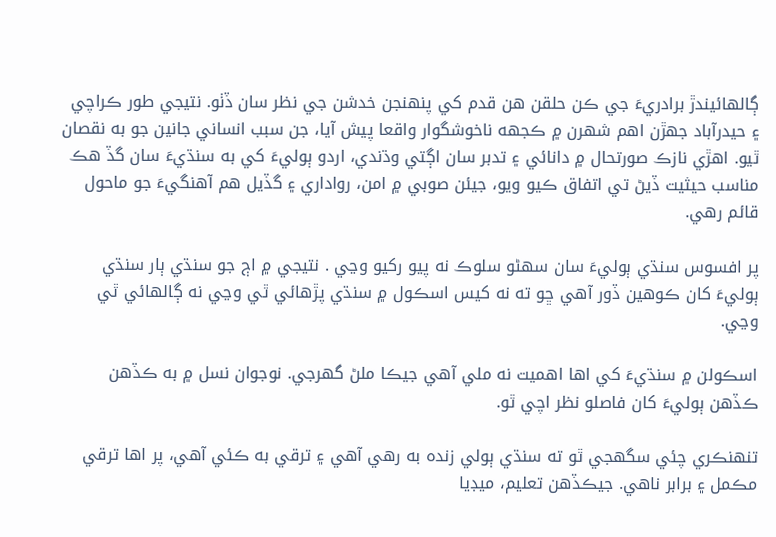ڳالهائيندڙ برادريءَ جي ڪن حلقن هن قدم کي پنهنجن خدشن جي نظر سان ڏٺو. نتيجي طور ڪراچي ۽ حيدرآباد جهڙن اهم شهرن ۾ ڪجهه ناخوشگوار واقعا پيش آيا، جن سبب انساني جانين جو به نقصان ٿيو. اهڙي نازڪ صورتحال ۾ دانائي ۽ تدبر سان اڳتي وڌندي، اردو ٻوليءَ کي به سنڌيءَ سان گڏ هڪ مناسب حيثيت ڏيڻ تي اتفاق ڪيو ويو، جيئن صوبي ۾ امن، رواداري ۽ گڏيل هم آهنگيءَ جو ماحول قائم رهي.

پر افسوس سنڌي ٻوليءَ سان سھڻو سلوڪ نه پيو رکيو وڃي . نتيجي ۾ اڄ جو سنڌي ٻار سنڌي ٻوليءَ کان ڪوهين ڏور آھي ڇو ته نه کيس اسڪول ۾ سنڌي پڙھائي ٿي وڃي نه ڳالھائي ٿي وڃي.

اسڪولن ۾ سنڌيءَ کي اها اهميت نه ملي آهي جيڪا ملڻ گهرجي. نوجوان نسل ۾ به ڪڏهن ڪڏهن ٻوليءَ کان فاصلو نظر اچي ٿو.

تنهنڪري چئي سگهجي ٿو ته سنڌي ٻولي زنده به رهي آهي ۽ ترقي به ڪئي آهي، پر اها ترقي مڪمل ۽ برابر ناهي. جيڪڏهن تعليم، ميڊيا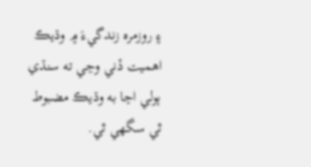۽ روزمره زندگيءَ ۾ وڌيڪ اهميت ڏني وڃي ته سنڌي ٻولي اڃا به وڌيڪ مضبوط ٿي سگهي ٿي.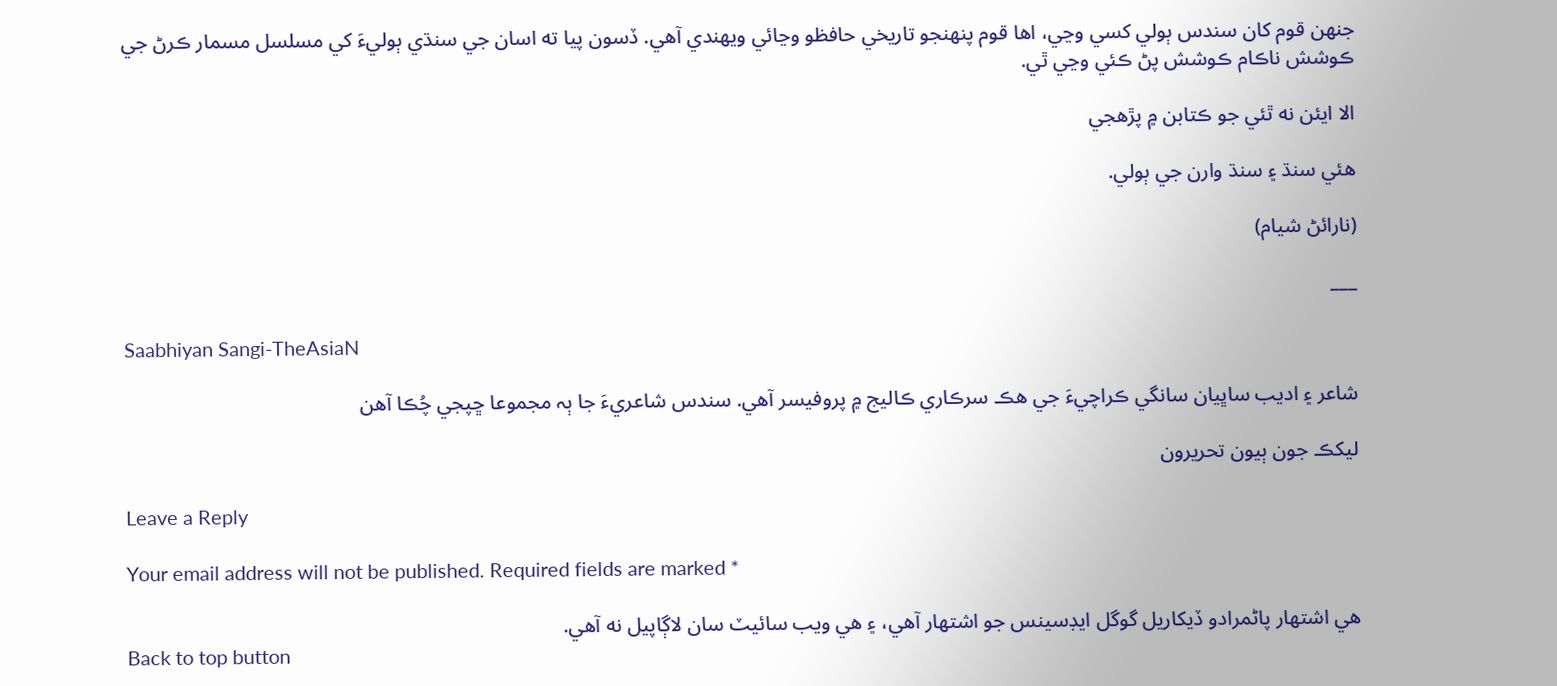جنهن قوم کان سندس ٻولي کسي وڃي، اها قوم پنهنجو تاريخي حافظو وڃائي ويهندي آهي. ڏسون پيا ته اسان جي سنڌي ٻوليءَ کي مسلسل مسمار ڪرڻ جي ڪوشش ناڪام ڪوشش پڻ ڪئي وڃي ٿي.

الا ايئن نه ٿئي جو ڪتابن ۾ پڙهجي

ھئي سنڌ ۽ سنڌ وارن جي ٻولي.

(نارائڻ شيام)

___

Saabhiyan Sangi-TheAsiaN

شاعر ۽ اديب ساڀيان سانگي ڪراچيءَ جي ھڪ سرڪاري ڪاليج ۾ پروفيسر آھي. سندس شاعريءَ جا ٻہ مجموعا ڇپجي چُڪا آھن

ليکڪ جون ٻيون تحريرون

Leave a Reply

Your email address will not be published. Required fields are marked *

هي اشتهار پاڻمرادو ڏيکاريل گوگل ايڊسينس جو اشتهار آهي، ۽ هي ويب سائيٽ سان لاڳاپيل نه آهي.
Back to top button